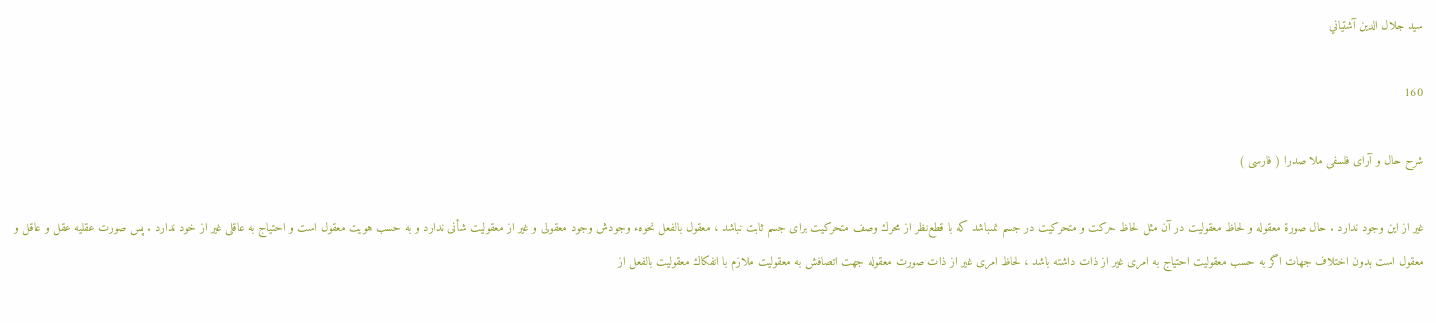سيد جلال الدين آشتياني

160

شرح حال و آراى فلسفى ملا صدرا ( فارسى )

غير از اين وجود ندارد . حال صورة معقوله و لحاظ معقوليت در آن مثل لحاظ حركت و متحركيت در جسم نمىباشد كه با قطع‌نظر از محرك وصف متحركيت براى جسم ثابت نباشد ، معقول بالفعل نحوهء وجودش وجود معقولى و غير از معقوليت شأنى ندارد و به حسب هويت معقول است و احتياج به عاقلى غير از خود ندارد . پس صورت عقليه عقل و عاقل و معقول است بدون اختلاف جهات اگر به حسب معقوليت احتياج به امرى غير از ذات داشته باشد ، لحاظ امرى غير از ذات صورت معقوله جهت اتصافش به معقوليت ملازم با انفكاك معقوليت بالفعل از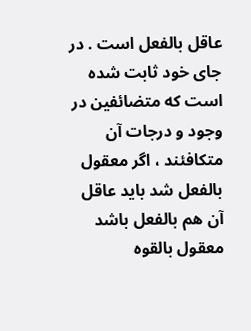عاقل بالفعل است . در جاى خود ثابت شده است كه متضائفين در وجود و درجات آن متكافئند ، اگر معقول بالفعل شد بايد عاقل آن هم بالفعل باشد معقول بالقوه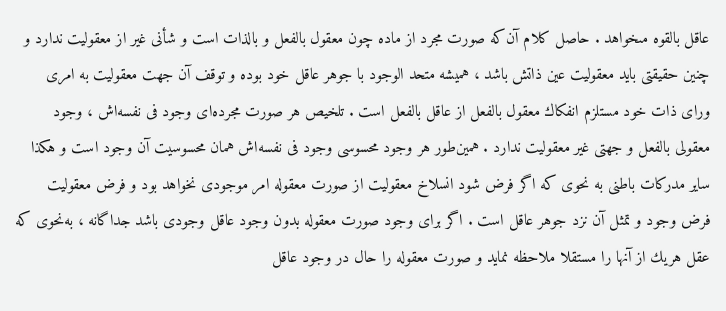عاقل بالقوه مىخواهد . حاصل كلام آن‌كه صورت مجرد از ماده چون معقول بالفعل و بالذات است و شأنى غير از معقوليت ندارد و چنين حقيقتى بايد معقوليت عين ذاتش باشد ، هميشه متحد الوجود با جوهر عاقل خود بوده و توقف آن جهت معقوليت به امرى وراى ذات خود مستلزم انفكاك معقول بالفعل از عاقل بالفعل است . تلخيص هر صورت مجرده‌اى وجود فى نفسه‌اش ، وجود معقولى بالفعل و جهتى غير معقوليت ندارد . همين‌طور هر وجود محسوسى وجود فى نفسه‌اش همان محسوسيت آن وجود است و هكذا ساير مدركات باطنى به نحوى كه اگر فرض شود انسلاخ معقوليت از صورت معقوله امر موجودى نخواهد بود و فرض معقوليت فرض وجود و تمثل آن نزد جوهر عاقل است . اگر براى وجود صورت معقوله بدون وجود عاقل وجودى باشد جداگانه ، به‌نحوى كه عقل هريك از آنها را مستقلا ملاحظه نمايد و صورت معقوله را حال در وجود عاقل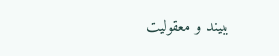ببيند و معقوليت